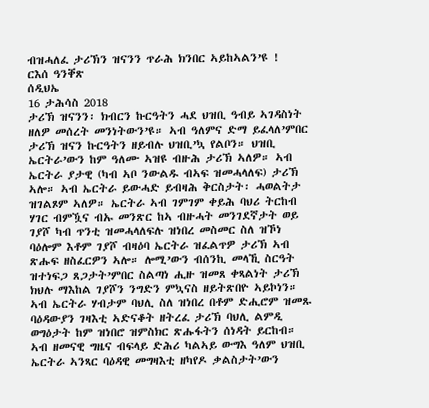ብዝሓለፈ ታሪኽን ዝናንን ጥራሕ ክንበር ኣይከኣልን’ዩ !
ርእሰ ዓንቐጽ
ሰዲህኤ
16 ታሕሳስ 2018
ታሪኽ ዝናንን፡ ክብርን ኩርዓትን ሓደ ህዝቢ ዓብይ ኣገዳስነት ዘለዎ መሰረት መንነትውን’ዩ። ኣብ ዓለምና ድማ ይፈላለ’ምበር ታሪኽ ዝናን ኩርዓትን ዘይብሉ ህዝቢ’ኳ የልቦን። ህዝቢ ኤርትራ’ውን ከም ዓለሙ ኣዝዩ ብዙሕ ታሪኽ ኣለዎ። ኣብ ኤርትራ ያታዊ (ካብ ኣቦ ንውልዱ ብኣፍ ዝመሓላለፍ) ታሪኽ ኣሎ። ኣብ ኤርትራ ይውሓድ ይብዛሕ ቅርስታት፡ ሓወልትታ ዝገልጾም ኣለዎ። ኤርትራ ኣብ ገምገም ቀይሕ ባህሪ ትርከብ ሃገር ብምዃና ብኡ መንጽር ከኣ ብዙሓት መንገደኛታት ወይ ገያሾ ካብ ጥንቲ ዝመሓላለፍሉ ዝነበረ መስመር ስለ ዝኾነ ባዕሎም እቶም ገያሾ ብዛዕባ ኤርትራ ዝፈልጥዎ ታሪኽ ኣብ ጽሑፍ ዘስፈርዎን ኣሎ። ሎሚ’ውን ብሰንኪ መላኺ ስርዓት ዝተነፍጋ ጸጋታት’ምበር ስልጣነ ሒዙ ዝመጸ ቀጻልነት ታሪኽ ክህሉ ማእከል ገያሾን ንግድን ምኳናስ ዘይትጽበዮ ኣይኮነን። ኣብ ኤርትራ ሃብታም ባህሊ ስለ ዝነበረ በቶም ድሒሮም ዝመጹ ባዕዳውያን ገዛእቲ ኣድናቆት ዘትረፈ ታሪኽ ባህሊ ልምዲ ወግዕታት ከም ዝነበሮ ዝምስክር ጽሑፋትን ሰነዳት ይርከብ።
ኣብ ዘመናዊ ግዜና ብፍላይ ድሕሪ ካልኣይ ውግእ ዓለም ህዝቢ ኤርትራ ኣንጻር ባዕዳዊ መግዛእቲ ዘካየዶ ቃልስታት’ውን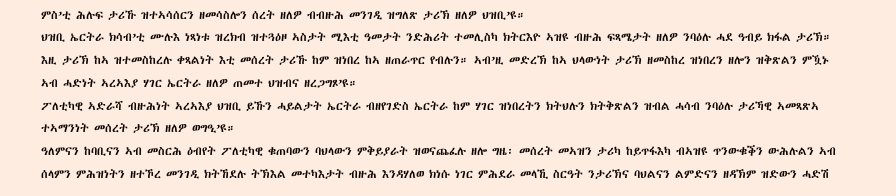ምስ’ቲ ሕሉፍ ታሪኹ ዝተኣሳሰርን ዘመሳስሎን ሰረት ዘለዎ ብብዙሕ መንገዲ ዝግለጽ ታሪኽ ዘለዎ ህዝቢ’ዩ።
ህዝቢ ኤርትራ ክሳብ’ቲ ሙሉእ ነጻነቱ ዝረክብ ዝተጓዕዞ ኣስታት ሚእቲ ዓመታት ንድሕሪት ተመሊስካ ክትርእዮ ኣዝዩ ብዙሕ ፍጻሜታት ዘለዎ ንባዕሉ ሓደ ዓብይ ክፋል ታሪኽ። እዚ ታሪኽ ከኣ ዝተመስከረሉ ቀጻልነት እቲ መሰረት ታሪኹ ከም ዝነበረ ከኣ ዘጠራጥር የብሉን። ኣብ’ዚ መድረኽ ከኣ ህላውነት ታሪኽ ዘመስከረ ዝነበረን ዘሎን ዝቅጽልን ምዃኑ ኣብ ሓድነት ኣረኣእያ ሃገር ኤርትራ ዘለዎ ጠመተ ህዝብና ዘረጋግጾ’ዩ።
ፖለቲካዊ ኣድራሻ ብዙሕነት ኣረኣእያ ህዝቢ ይኹን ሓይልታት ኤርትራ ብዘየገድስ ኤርትራ ከም ሃገር ዝነበረትን ክትህሉን ክትቅጽልን ዝብል ሓሳብ ንባዕሉ ታሪኻዊ ኣመጻጽኣ ተኣማንነት መሰረት ታሪኽ ዘለዎ ወግዒ’ዩ።
ዓለምናን ከባቢናን ኣብ መስርሕ ዕብየት ፖለቲካዊ ቁጠባውን ባህላውን ምቅይያራት ዝወናጨፈሉ ዘሎ ግዜ፡ መሰረት መኣዝን ታሪካ ከይጥፋእካ ብኣዝዩ ጥንውቁቕን ውሕሉልን ኣብ ሰላምን ምሕዝነትን ዘተኾረ መንገዲ ክትኸደሉ ትኽእል መተካእታት ብዙሕ እንዳሃለወ ክነሱ ነገር ምሕደራ መላኺ ስርዓት ንታሪኽና ባህልናን ልምድናን ዘዳኽም ዝድውን ሓድሽ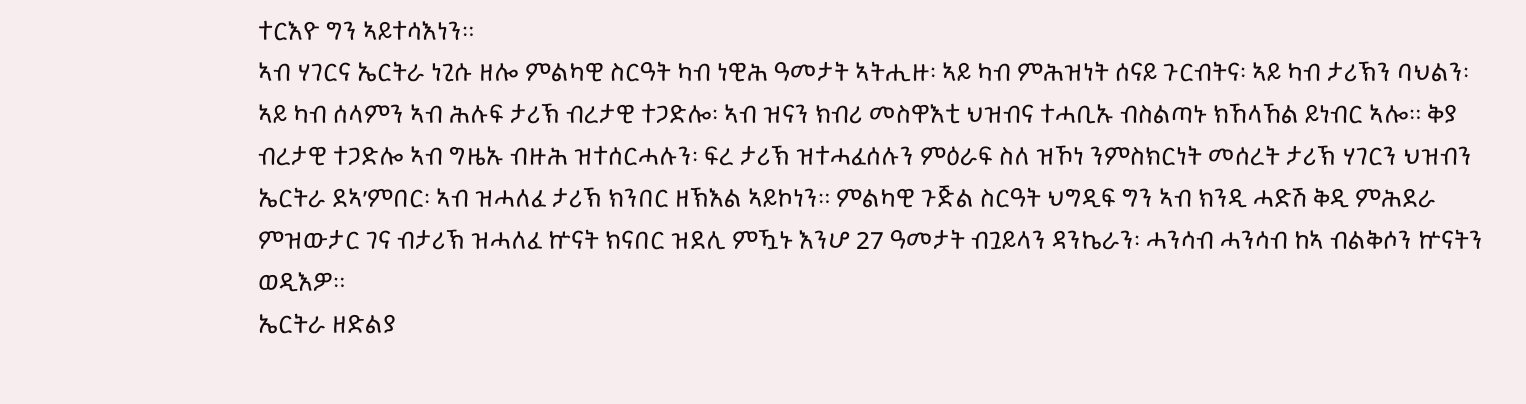ተርእዮ ግን ኣይተሳእነን።
ኣብ ሃገርና ኤርትራ ነጊሱ ዘሎ ምልካዊ ስርዓት ካብ ነዊሕ ዓመታት ኣትሒዙ፡ ኣይ ካብ ምሕዝነት ሰናይ ጉርብትና፡ ኣይ ካብ ታሪኽን ባህልን፡ ኣይ ካብ ሰላምን ኣብ ሕሉፍ ታሪኽ ብረታዊ ተጋድሎ፡ ኣብ ዝናን ክብሪ መስዋእቲ ህዝብና ተሓቢኡ ብስልጣኑ ክኸላኸል ይነብር ኣሎ። ቅያ ብረታዊ ተጋድሎ ኣብ ግዜኡ ብዙሕ ዝተሰርሓሉን፡ ፍረ ታሪኽ ዝተሓፈሰሉን ምዕራፍ ስለ ዝኾነ ንምስክርነት መሰረት ታሪኽ ሃገርን ህዝብን ኤርትራ ደኣ’ምበር፡ ኣብ ዝሓለፈ ታሪኽ ክንበር ዘኽእል ኣይኮነን። ምልካዊ ጉጅል ስርዓት ህግዲፍ ግን ኣብ ክንዲ ሓድሽ ቅዲ ምሕደራ ምዝውታር ገና ብታሪኽ ዝሓለፈ ኵናት ክናበር ዝደሊ ምዃኑ እንሆ 27 ዓመታት ብጓይላን ዳንኬራን፡ ሓንሳብ ሓንሳብ ከኣ ብልቅሶን ኵናትን ወዲእዎ።
ኤርትራ ዘድልያ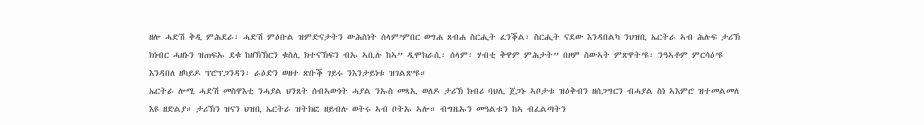ዘሎ ሓድሽ ቅዲ ምሕደራ፡ ሓድሽ ምዕቡል ዝምድናታትን ውሕስነት ሰላም’ምበር ወግሐ ጸብሐ ስርሒት ፈንቕል፡ ስርሒት ናደው እንዳበልካ ንህዝቢ ኤርትራ ኣብ ሕሉፍ ታሪኽ ክነብር ሓዘኑን ዝጠፍኡ ደቁ ከዘኽኽርን ቁስሊ ክተናኽፍን ብኡ ኣቢሉ ከኣ” ዲሞክራሲ፡ ሰላም፡ ሃብቲ ቅዋም ምሕታት” በዞም ስውኣት ምጽዋት’ዩ፡ ንዓኣቶም ምርሳዕ’ዩ እንዳበለ ዘካይዶ ፕሮፕጋንዳን፡ ራዕድን ወዘተ ጽቡቕ ገይሩ ንእንታይነቱ ዝገልጽ’ዩ።
ኤርትራ ሎሚ ሓድሽ መስዋእቲ ንሓያል ህንጸት ሰብኣውነት ሓያል ንኡስ መጻኢ ወለዶ ታሪኽ ክብሪ ባህሊ ጀጋኑ ኣቦታቱ ዝዕቅብን ዘሰጋግርን ብሓያል ስነ ኣእምሮ ዝተመልመለ እዩ ዘድልያ። ታሪኽን ዝናን ህዝቢ ኤርትራ ዝትክፎ ዘይብሉ ወትሩ ኣብ ቦትኡ ኣሎ። ብግዜኡን መዓልቱን ከኣ ብፈልጣትን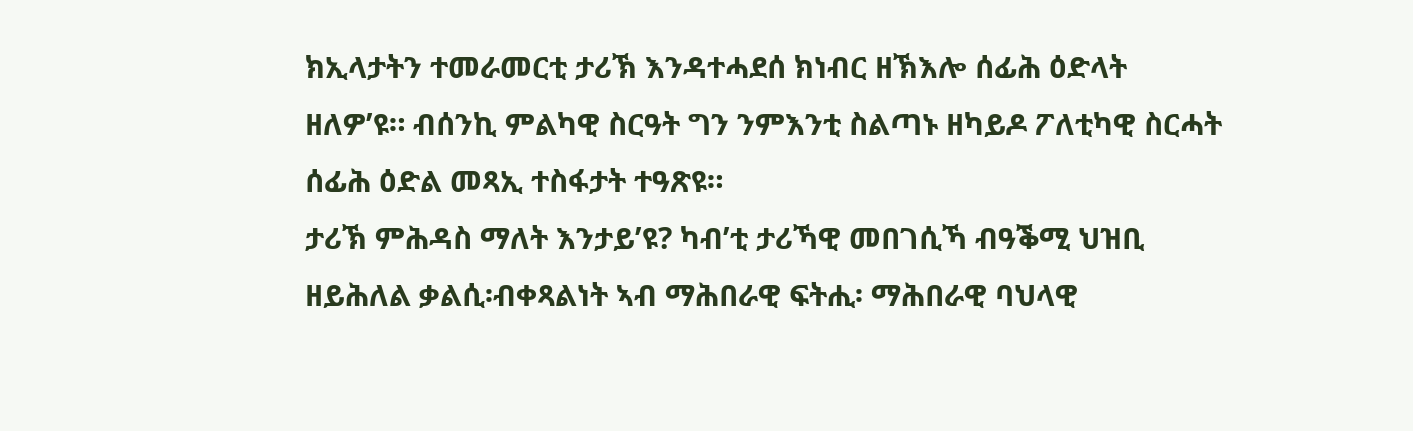ክኢላታትን ተመራመርቲ ታሪኽ እንዳተሓደሰ ክነብር ዘኽእሎ ሰፊሕ ዕድላት ዘለዎ’ዩ። ብሰንኪ ምልካዊ ስርዓት ግን ንምእንቲ ስልጣኑ ዘካይዶ ፖለቲካዊ ስርሓት ሰፊሕ ዕድል መጻኢ ተስፋታት ተዓጽዩ።
ታሪኽ ምሕዳስ ማለት እንታይ’ዩ? ካብ’ቲ ታሪኻዊ መበገሲኻ ብዓቕሚ ህዝቢ ዘይሕለል ቃልሲ፡ብቀጻልነት ኣብ ማሕበራዊ ፍትሒ፡ ማሕበራዊ ባህላዊ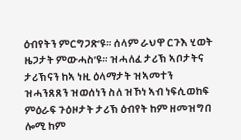ዕብየትን ምርግጋጽ’ዩ። ሰላም ራህዋ ርጉእ ሂወት ዜጋታት ምውሓስ’ዩ። ዝሓለፈ ታሪኽ ኣቦታትና ታሪኽናን ከኣ ነዚ ዕላማታት ዝኣመተን ዝሓንጸጸን ዝወሰነን ስለ ዝኾነ ኣብ ነፍሲወከፍ ምዕራፍ ጉዕዞታት ታሪኽ ዕብየት ከም ዘመዝግበ ሎሚ ከም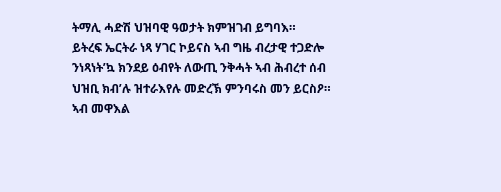ትማሊ ሓድሽ ህዝባዊ ዓወታት ክምዝገብ ይግባእ።
ይትረፍ ኤርትራ ነጻ ሃገር ኮይናስ ኣብ ግዜ ብረታዊ ተጋድሎ ንነጻነት’ኳ ክንደይ ዕብየት ለውጢ ንቅሓት ኣብ ሕብረተ ሰብ ህዝቢ ክብ’ሉ ዝተራእየሉ መድረኽ ምንባሩስ መን ይርስዖ። ኣብ መዋእል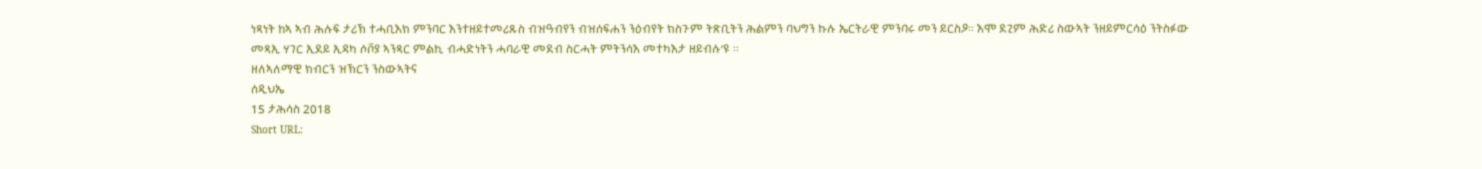ነጻነት ከኣ ኣብ ሕሉፍ ታሪኽ ተሓቢእክ ምንባር እንተዘይተመሪጹስ ብዝዓብየን ብዝሰፍሐን ንዕብየት ክስጉም ትጽቢትን ሕልምን ባህግን ኩሉ ኤርትራዊ ምንባሩ መን ይርስዖ። እሞ ደጊም ሕድሪ ስውኣት ንዘይምርሳዕ ንትስፉው መጻኢ ሃገር ኢደይ ኢዳካ ሶቮያ ኣንጻር ምልኪ ብሓድነትን ሓባራዊ መደብ ስርሓት ምትንሳእ መተካእታ ዘይብሉ’ዩ ።
ዘለኣለማዊ ክብርን ዝኽርን ንስውኣትና
ሰዲህኤ
15 ታሕሳስ 2018
Short URL: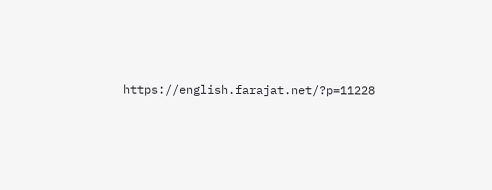https://english.farajat.net/?p=11228